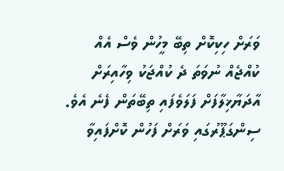ވަރަށް ހިކިކޮށް ތިބޭ މީހުން ވެސް އެއް ކުއްޖެއް ނުވަތަ ދެ ކުއްޖަކު ވިހާއިރަށް އާދަޔާޚިލާފަށް ފަލަވެފައި ތިބޭތަން ފެނެ އެވެ. ސިންގަޕޫރުގައި ވަރަށް ފަހުން ކޮށްފައިވާ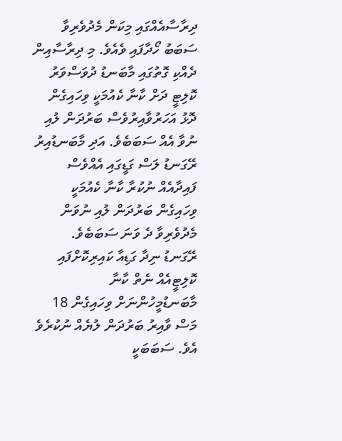ދިރާސާއެއްގައި މިކަން މެދުވެރިވާ ސަބަބު ހޯދާފައި ވެއެވެ. މި ދިރާސާއިން ދެއްކި ގޮތުގައި މާބަނޑު ދުވަސްވަރު ކޮލިޓީ ދަށް ކާނާ ކެއުމަކީ ވިހައިގެން ދޮޅު އަހަރުވާއިރުވެސް ބަރުދަން ލުއި ނުވާ އެއް ސަބަބެވެ. އަދި މާބަނޑުއިރު ރޭގަނޑު ލަސް ގަޑީގައި އެއްވެސް ފައިދާއެއް ނުކުރާ ކާނާ ކެއުމަކީ ވިހައިގެން ބަރުދަން ލުއި ނުވަން މެދުވެރިވާ ދެ ވަނަ ސަބަބެވެ.
ރޭގަނޑު ނިދާ ގަޑިއާ ކައިރިކޮށްފައި ކޮލިޓީއެއް ނެތް ކާނާ މާބަނޑުމީހުންނަށް ވިހައިގެން 18 މަސް ވާއިރު ބަރުދަން ލުޔެއް ނުކުރެވެ އެވެ. ސަބަބަކީ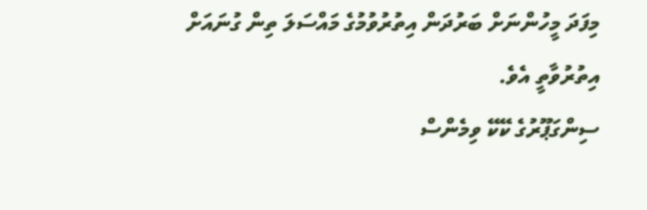މިފަދަ މީހުންނަށް ބަރުދަން އިތުރުވުމުގެ މައްސަލަ ތިން ގުނައަށް އިތުރުވާތީ އެވެ.
ސިންގަޕޫރުގެ ކޭކޭ ވިމެންސް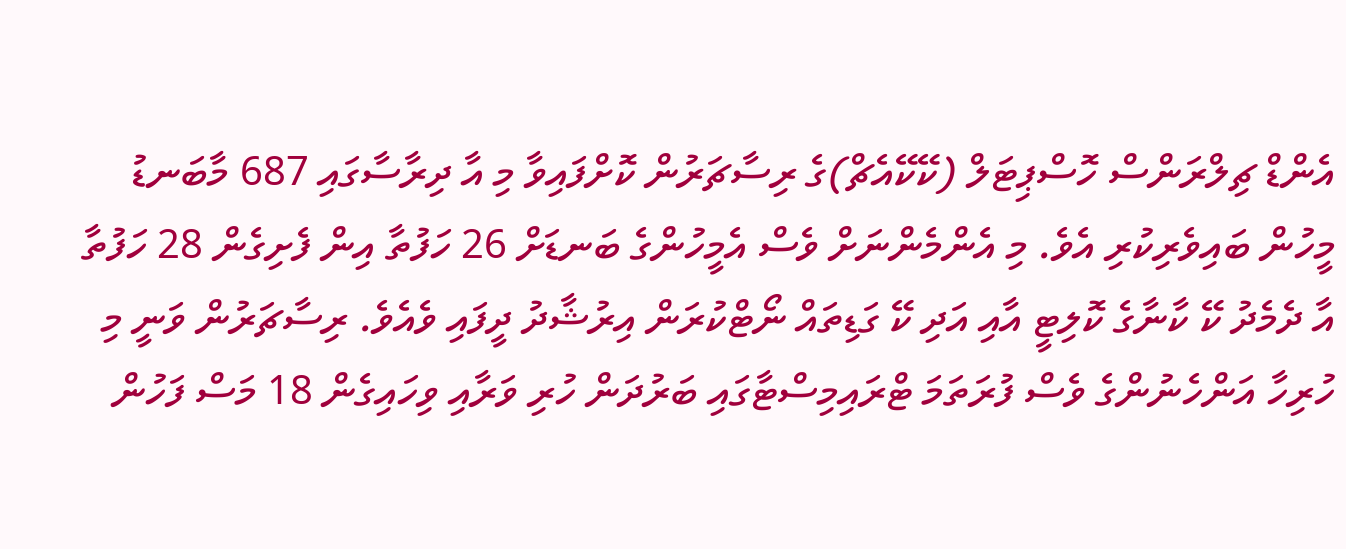އެންޑް ޗިލްރަންސް ހޮސްޕިޓަލް (ކޭކޭއެޗް)ގެ ރިސާޗަރުން ކޮށްފައިވާ މި އާ ދިރާސާގައި 687 މާބަނޑު މީހުން ބައިވެރިކުރި އެވެ. މި އެންމެންނަށް ވެސް އެމީހުންގެ ބަނޑަށް 26 ހަފުތާ އިން ފެށިގެން 28 ހަފުތާ އާ ދެމެދު ކޭ ކާނާގެ ކޮލިޓީ އާއި އަދި ކޭ ގަޑިތައް ނޯޓްކުރަން އިރުޝާދު ދީފައި ވެއެވެ. ރިސާޗަރުން ވަނީ މި ހުރިހާ އަންހެނުންގެ ވެސް ފުރަތަމަ ޓްރައިމިސްޓާގައި ބަރުދަން ހުރި ވަރާއި ވިހައިގެން 18 މަސް ފަހުން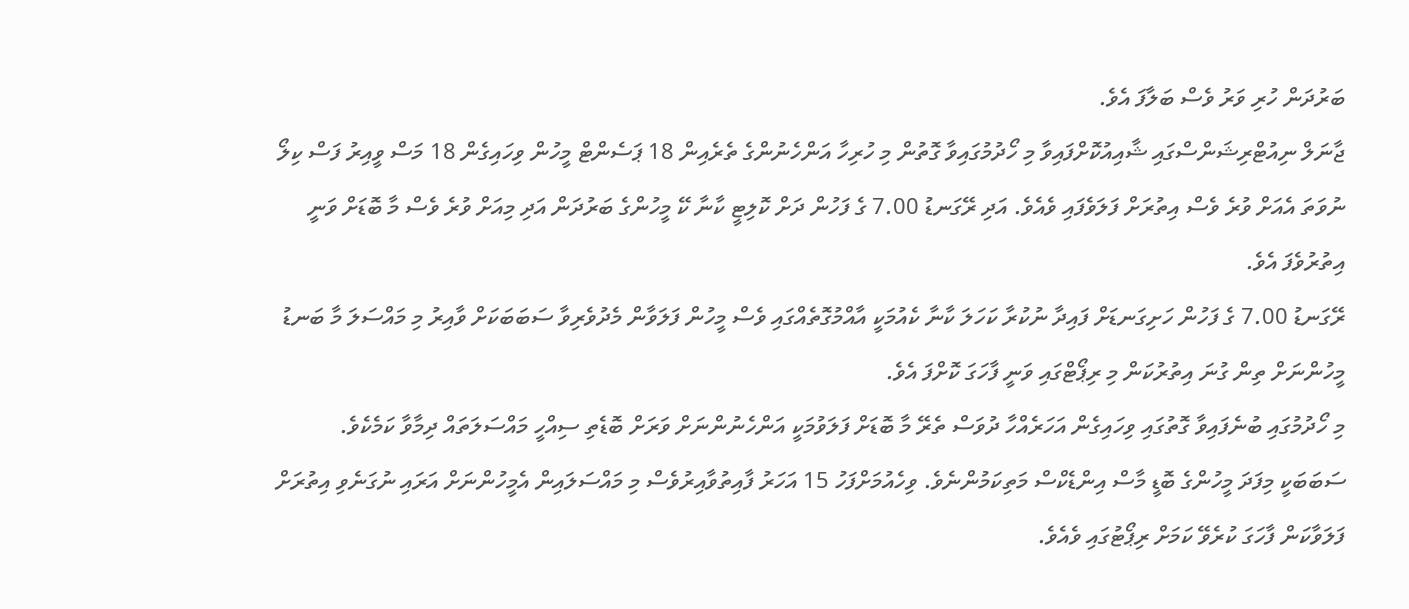ބަރުދަން ހުރި ވަރު ވެސް ބަލާފަ އެވެ.
ޖާނަލް ނިއުޓްރިޝަންސްގައި ޝާއިއުކޮށްފައިވާ މި ހޯދުމުގައިވާ ގޮތުން މި ހުރިހާ އަންހެނުންގެ ތެރެއިން 18 ޕަސެންޓް މީހުން ވިހައިގެން 18 މަސް ވީއިރު ފަސް ކިލޯ ނުވަތަ އެއަށް ވުރެ ވެސް އިތުރަށް ފަލަވެފައި ވެއެވެ. އަދި ރޭގަނޑު 7.00 ގެ ފަހުން ދަށް ކޮލިޓީ ކާނާ ކޭ މީހުންގެ ބަރުދަން އަދި މިއަށް ވުރެ ވެސް މާ ބޮޑަށް ވަނީ އިތުރުވެފަ އެވެ.
ރޭގަނޑު 7.00 ގެ ފަހުން ހަށިގަނޑަށް ފައިދާ ނުކުރާ ކަހަލަ ކާނާ ކެއުމަކީ އާއްމުގޮތެއްގައި ވެސް މީހުން ފަލަވާން މެދުވެރިވާ ސަބަބަކަށް ވާއިރު މި މައްސަލަ މާ ބަނޑު މީހުންނަށް ތިން ގުނަ އިތުރުކަން މި ރިޕޯޓްގައި ވަނީ ފާހަގަ ކޮށްފަ އެވެ.
މި ހޯދުމުގައި ބުނެފައިވާ ގޮތުގައި ވިހައިގެން އަހަރެއްހާ ދުވަސް ތެރޭ މާ ބޮޑަށް ފަލަވުމަކީ އަންހެނުންނަށް ވަރަށް ބޮޑެތި ސިއްހީ މައްސަލަތައް ދިމާވާ ކަމެކެވެ. ސަބަބަކީ މިފަދަ މީހުންގެ ބޮޑީ މާސް އިންޑެކްސް މަތިކަމުންނެވެ. ވިހެއުމަށްފަހު 15 އަހަރު ފާއިތުވާއިރުވެސް މި މައްސަލައިން އެމީހުންނަށް އަރައި ނުގަނެވި އިތުރަށް ފަލަވާކަން ފާހަގަ ކުރެވޭ ކަމަށް ރިޕޯޓުގައި ވެއެވެ.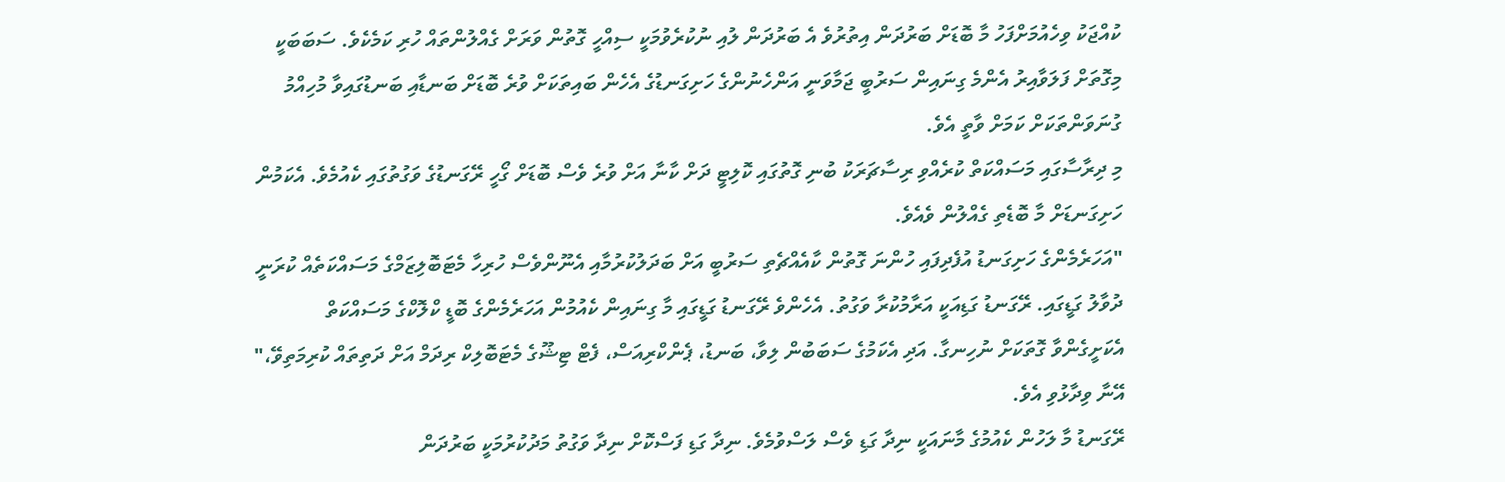ކުއްޖަކު ވިހެއުމަށްފަހު މާ ބޮޑަށް ބަރުދަން އިތުރުވެ އެ ބަރުދަން ލުއި ނުކުރެވުމަކީ ސިއްހީ ގޮތުން ވަރަށް ގެއްލުންތައް ހުރި ކަމެކެވެ. ސަބަބަކީ މިގޮތަށް ފަލަވާއިރު އެންމެ ގިނައިން ސަރުބީ ޖަމާވަނީ އަންހެނުންގެ ހަށިގަނޑުގެ އެހެން ބައިތަކަށް ވުރެ ބޮޑަށް ބަނޑާއި ބަނޑުގައިވާ މުހިއްމު ގުނަވަންތަކަށް ކަމަށް ވާތީ އެވެ.
މި ދިރާސާގައި މަސައްކަތް ކުރެއްވި ރިސާޗަރަކު ބުނި ގޮތުގައި ކޮލިޓީ ދަށް ކާނާ އަށް ވުރެ ވެސް ބޮޑަށް ގޯހީ ރޭގަނޑުގެ ވަގުތުގައި ކެއުމެވެ. އެކަމުން ހަށިގަނޑަށް މާ ބޮޑެތި ގެއްލުން ވެއެވެ.
"އަހަރެމެންގެ ހަށިގަނޑު އުފެދިފައި ހުންނަ ގޮތުން ކާއެއްޗެތި ސަރުބީ އަށް ބަދަލުކުރުމާއި އެނޫންވެސް ހުރިހާ މެޓަބޮލިޒަމްގެ މަސައްކަތެއް ކުރަނީ ދުވާލު ގަޑީގައި. ރޭގަނޑު ގަޑިއަކީ އަރާމުކުރާ ވަގުތު. އެހެންވެ ރޭގަނޑު ގަޑީގައި މާ ގިނައިން ކެއުމުން އަހަރެމެންގެ ބޮޑީ ކްލޮކްގެ މަސައްކަތް އެކަށީގެންވާ ގޮތަކަށް ނުހިނގާ. އަދި އެކަމުގެ ސަބަބުން ލިވާ، ބަނޑު، ޕެންކްރިއަސް، ފެޓް ޓިޝޫގެ މެޓަބޮލިކް ރިދަމް އަށް ދަތިތައް ކުރިމަތިވޭ،" އޭނާ ވިދާޅުވި އެވެ.
ރޭގަނޑު މާ ލަހުން ކެއުމުގެ މާނައަކީ ނިދާ ގަޑި ވެސް ލަސްވުމެވެ. ނިދާ ގަޑި ފަސްކޮށް ނިދާ ވަގުތު މަދުކުރުމަކީ ބަރުދަން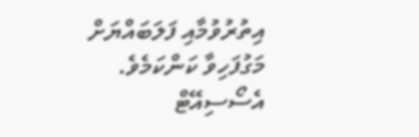އިތުރުވުމާއި ފަލަބައްޔަށް މަގުފަހިވާ ކަންކަމެވެ.
އެސޯސިއޭޓް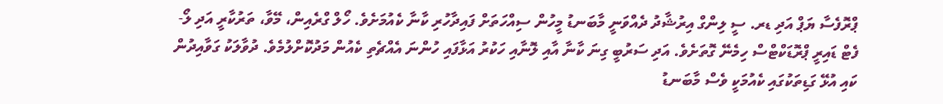ޕްރޮފެސާ ޔަޕް އަދި ޑރ. ސީ ލިންގް އިރުޝާދު ދެއްވަނީ މާބަނޑު މީހުން ސިއްހަތަށް ފައިދާހުރި ކާނާ ކެއުމަށެވެ. ހޯލް ގްރެއިން، މޭވާ، ތަރުކާރީ އަދި ލޯ-ފެޓް ޑައިރީ ޕްރޮޑަކްޓްސް ހިމެނޭ ގޮތަށެވެ. އަދި ސަރުބީ ގިނަ ކާނާ އާއި ލޮނާއި ހަކުރު އަޅާފައި ހުންނަ އެއްޗެތި ކެއުން މަދުކޮށްލުމެވެ. ދުވާލަކު ގަވާއިދުން ކައި އުޅޭ ގަޑިތަކުގައި ކެއުމަކީ ވެސް މާބަނޑު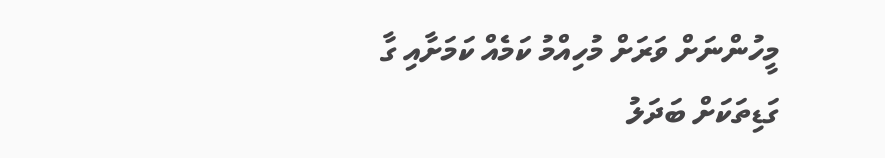މީހުންނަށް ވަރަށް މުހިއްމު ކަމެއް ކަމަށާއި ގާ ގަޑިތަކަށް ބަދަލު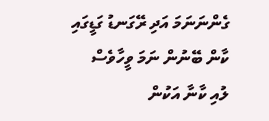ގެންނަނަމަ އަދި ރޭގަނޑު ގަޑީގައި ކާން ބޭނުން ނަމަ ވީހާވެސް ލުއި ކާނާ އަކުން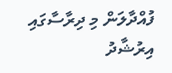ފުއްދާލަން މި ދިރާސާގައި އިރުޝާދު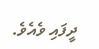ދީފައި ވެއެވެ.